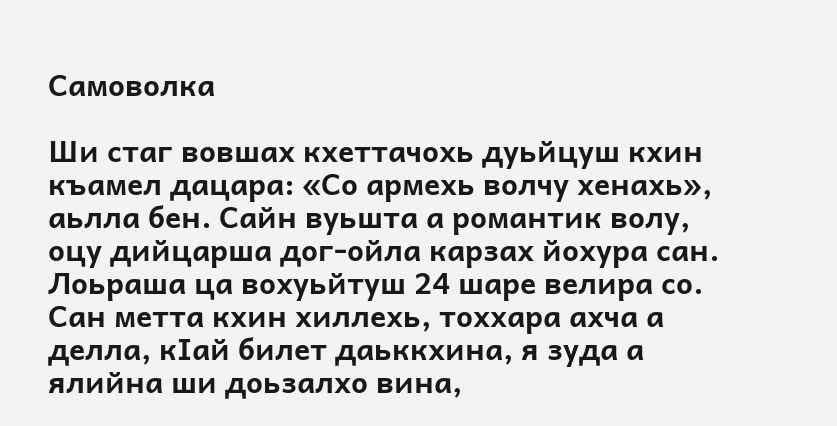Самоволка

Ши стаг вовшах кхеттачохь дуьйцуш кхин къамел дацара: «Со армехь волчу хенахь», аьлла бен. Сайн вуьшта а романтик волу, оцу дийцарша дог-ойла карзах йохура сан. Лоьраша ца вохуьйтуш 24 шаре велира со. Сан метта кхин хиллехь, тоххара ахча а делла, кIай билет даьккхина, я зуда а ялийна ши доьзалхо вина,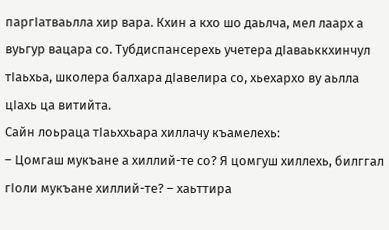паргIатваьлла хир вара. Кхин а кхо шо даьлча, мел лаарх а вуьгур вацара со. Тубдиспансерехь учетера дIаваьккхинчул тIаьхьа, школера балхара дIавелира со, хьехархо ву аьлла цIахь ца витийта.
Сайн лоьраца тIаьххьара хиллачу къамелехь:
– Цомгаш мукъане а хиллий-те со? Я цомгуш хиллехь, билггал гIоли мукъане хиллий-те? – хаьттира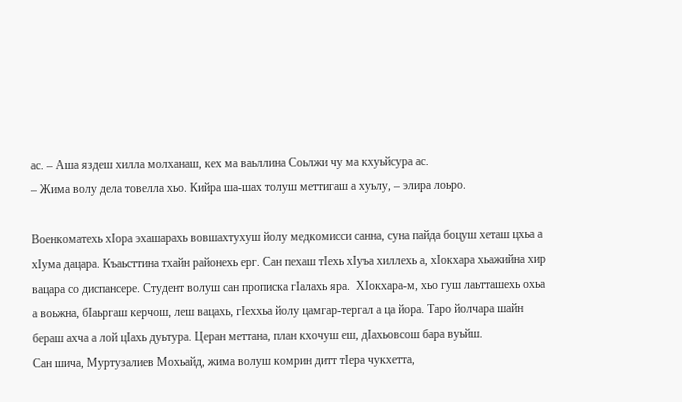ас. – Аша яздеш хилла молханаш, кех ма ваьллина Соьлжи чу ма кхуьйсура ас.
– Жима волу дела товелла хьо. Кийра ша-шах толуш меттигаш а хуьлу, – элира лоьро.

Военкоматехь хIора эхашарахь вовшахтухуш йолу медкомисси санна, суна пайда боцуш хеташ цхьа а хIума дацара. Къаьсттина тхайн районехь ерг. Сан пехаш тIехь хIуъа хиллехь а, хIокхара хьажийна хир вацара со диспансере. Студент волуш сан прописка гIалахь яра.  ХIокхара-м, хьо гуш лаьтташехь охьа а воьжна, бIаьргаш керчош, леш вацахь, гIеххьа йолу цамгар-тергал а ца йора. Таро йолчара шайн бераш ахча а лой цIахь дуьтура. Церан меттана, план кхочуш еш, дIахьовсош бара вуьйш.
Сан шича, Муртузалиев Мохьайд, жима волуш комрин дитт тIера чукхетта,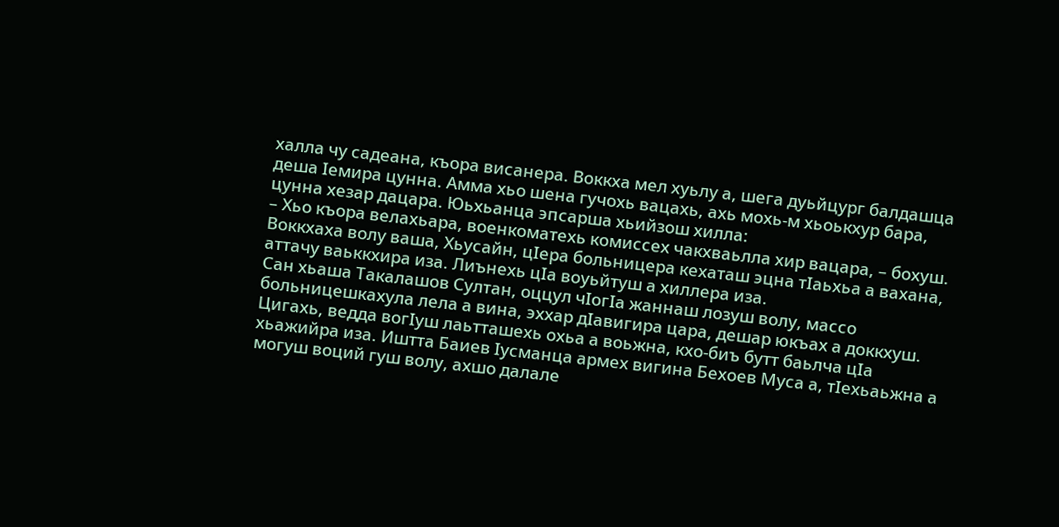халла чу садеана, къора висанера. Воккха мел хуьлу а, шега дуьйцург балдашца деша Iемира цунна. Амма хьо шена гучохь вацахь, ахь мохь-м хьоькхур бара, цунна хезар дацара. Юьхьанца эпсарша хьийзош хилла:
– Хьо къора велахьара, военкоматехь комиссех чакхваьлла хир вацара, – бохуш.
Воккхаха волу ваша, Хьусайн, цIера больницера кехаташ эцна тIаьхьа а вахана, аттачу ваьккхира иза. Лиънехь цIа воуьйтуш а хиллера иза.
Сан хьаша Такалашов Султан, оццул чIогIа жаннаш лозуш волу, массо больницешкахула лела а вина, эххар дIавигира цара, дешар юкъах а доккхуш. Цигахь, ведда вогIуш лаьтташехь охьа а воьжна, кхо-биъ бутт баьлча цIа хьажийра иза. Иштта Баиев Iусманца армех вигина Бехоев Муса а, тIехьаьжна а могуш воций гуш волу, ахшо далале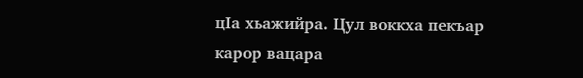цIа хьажийра. Цул воккха пекъар карор вацара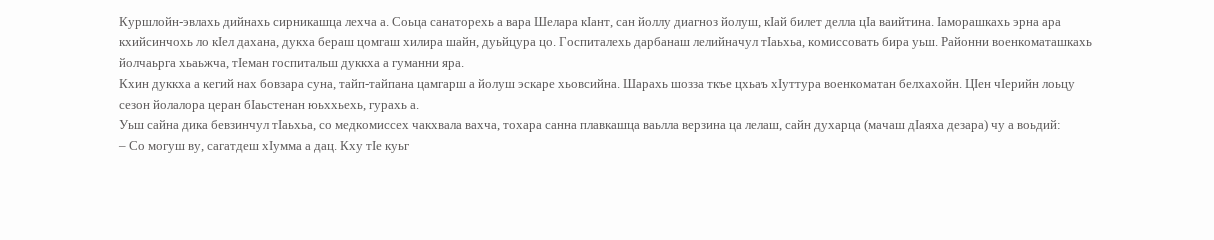Куршлойн-эвлахь дийнахь сирникашца лехча а. Соьца санаторехь а вара Шелара кIант, сан йоллу диагноз йолуш, кIай билет делла цIа ваийтина. Iаморашкахь эрна ара кхийсинчохь ло кIел дахана, дукха бераш цомгаш хилира шайн, дуьйцура цо. Госпиталехь дарбанаш лелийначул тIаьхьа, комиссовать бира уьш. Районни военкоматашкахь йолчаьрга хьаьжча, тIеман госпитальш дуккха а гуманни яра.
Кхин дуккха а кегий нах бовзара суна, тайп-тайпана цамгарш а йолуш эскаре хьовсийна. Шарахь шозза ткъе цхьаъ хIуттура военкоматан белхахойн. ЦIен чIерийн лоьцу сезон йолалора церан бIаьстенан юьххьехь, гурахь а.
Уьш сайна дика бевзинчул тIаьхьа, со медкомиссех чакхвала вахча, тохара санна плавкашца ваьлла верзина ца лелаш, сайн духарца (мачаш дIаяха дезара) чу а воьдий:
– Со могуш ву, сагатдеш хIумма а дац. Кху тIе куьг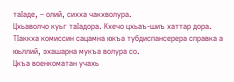таIаде, – олий, сихха чакхволура.
Цхьаволчо куьг таIадора. Кхечо цхьаъ-шиъ хаттар дора. ТIаккха комиссин сацамна юкъа тубдиспансерера справка а юьллий, эхашарна мукъа волура со.
Цкъа военкоматан учахь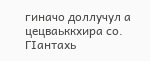гиначо доллучул а цецваьккхира со. ГIантахь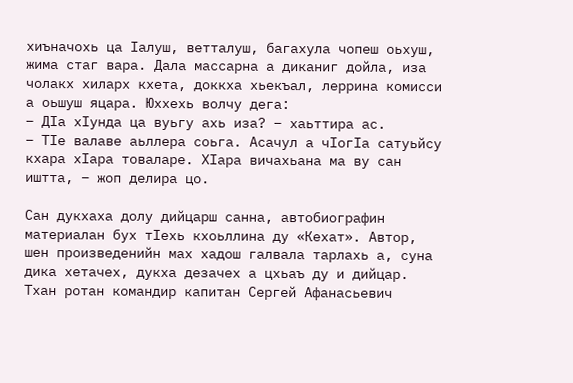хиъначохь ца Iалуш, ветталуш, багахула чопеш оьхуш, жима стаг вара. Дала массарна а диканиг дойла, иза чолакх хиларх кхета, доккха хьекъал, леррина комисси а оьшуш яцара. Юххехь волчу дега:
– ДIа хIунда ца вуьгу ахь иза? – хаьттира ас.
– ТIе валаве аьллера соьга. Асачул а чIогIа сатуьйсу кхара хIара товаларе. ХIара вичахьана ма ву сан иштта, – жоп делира цо.

Сан дукхаха долу дийцарш санна, автобиографин материалан бух тIехь кхоьллина ду «Кехат». Автор, шен произведенийн мах хадош галвала тарлахь а, суна дика хетачех, дукха дезачех а цхьаъ ду и дийцар.
Тхан ротан командир капитан Сергей Афанасьевич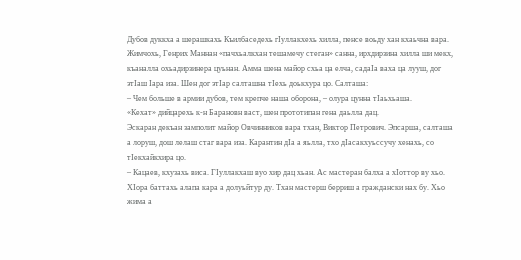Дубов дуккха а шерашкахь Къилбаседехь гIуллакхехь хилла, пенсе воьду хан кхаьчна вара. Жимчохь, Генрих Маннан «пачхьалкхан тешамечу стеган» санна, ирхдирзина хилла ши мекх, къаналла охьадирзинера цуьнан. Амма шена майор схьа ца елча, садаIа ваха ца лууш, дог этIаш Iара иза. Шен дог этIар салташна тIехь доькхура цо. Салташа:
– Чем больше в армии дубов, тем крепче наша оборона, – олура цунна тIаьхьаша.
«Кехат» дийцарехь к-н Барановн васт, шен прототипан гена даьлла дац.
Эскаран декъан замполит майор Овчинников вара тхан, Виктор Петрович. Эпсарша, салташа а лоруш, дош лелаш стаг вара иза. Карантин дIа а яьлла, тхо дIасакхуьссучу хенахь, со тIекхайкхира цо.
– Кацаев, кхузахь виса. ГIуллакхаш вуо хир дац хьан. Ас мастеран балха а хIоттор ву хьо. ХIора баттахь алапа кара а долуьйтур ду. Тхан мастерш берриш а граждански нах бу. Хьо жима а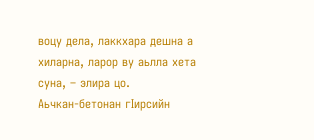воцу дела, лаккхара дешна а хиларна, ларор ву аьлла хета суна, – элира цо.
Аьчкан-бетонан гIирсийн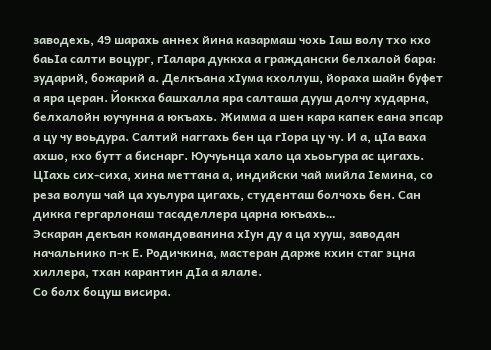заводехь, 49 шарахь аннех йина казармаш чохь Iаш волу тхо кхо баьIа салти воцург, гIалара дуккха а граждански белхалой бара: зударий, божарий а. Делкъана хIума кхоллуш, йораха шайн буфет а яра церан. Йоккха башхалла яра салташа дууш долчу хударна, белхалойн юучунна а юкъахь. Жимма а шен кара капек еана эпсар а цу чу воьдура. Салтий наггахь бен ца гIора цу чу. И а, цIа ваха ахшо, кхо бутт а биснарг. Юучуьнца хало ца хьоьгура ас цигахь. ЦIахь сих-сиха, хина меттана а, индийски чай мийла Iемина, со реза волуш чай ца хуьлура цигахь, студенташ болчохь бен. Сан дикка гергарлонаш тасаделлера царна юкъахь…
Эскаран декъан командованина хIун ду а ца хууш, заводан начальнико п-к Е. Родичкина, мастеран дарже кхин стаг эцна хиллера, тхан карантин дIа а ялале.
Со болх боцуш висира.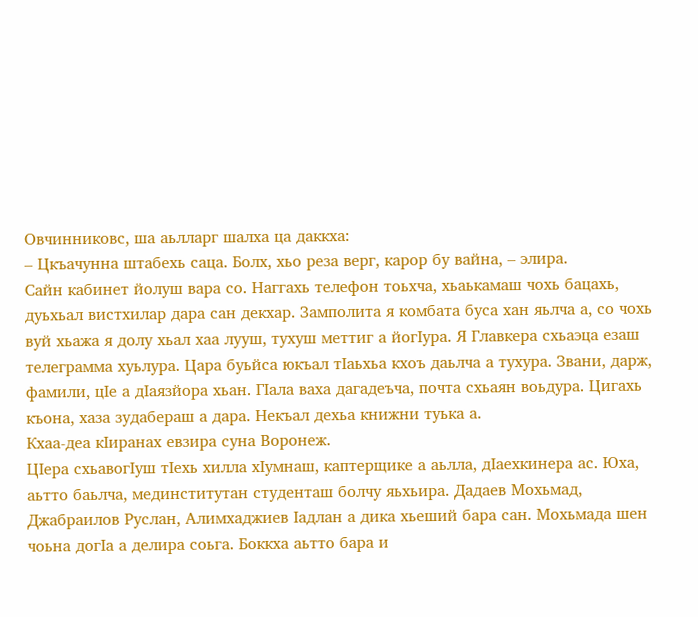Овчинниковс, ша аьлларг шалха ца даккха:
– Цкъачунна штабехь саца. Болх, хьо реза верг, карор бу вайна, – элира.
Сайн кабинет йолуш вара со. Наггахь телефон тоьхча, хьаькамаш чохь бацахь, дуьхьал вистхилар дара сан декхар. Замполита я комбата буса хан яьлча а, со чохь вуй хьажа я долу хьал хаа лууш, тухуш меттиг а йогIура. Я Главкера схьаэца езаш телеграмма хуьлура. Цара буьйса юкъал тIаьхьа кхоъ даьлча а тухура. Звани, дарж, фамили, цIе а дIаязйора хьан. ГIала ваха дагадеъча, почта схьаян воьдура. Цигахь къона, хаза зудабераш а дара. Некъал дехьа книжни туька а.
Кхаа-деа кIиранах евзира суна Воронеж.
ЦIера схьавогIуш тIехь хилла хIумнаш, каптерщике а аьлла, дIаехкинера ас. Юха, аьтто баьлча, мединститутан студенташ болчу яьхьира. Дадаев Мохьмад, Джабраилов Руслан, Алимхаджиев Iадлан а дика хьеший бара сан. Мохьмада шен чоьна догIа а делира соьга. Боккха аьтто бара и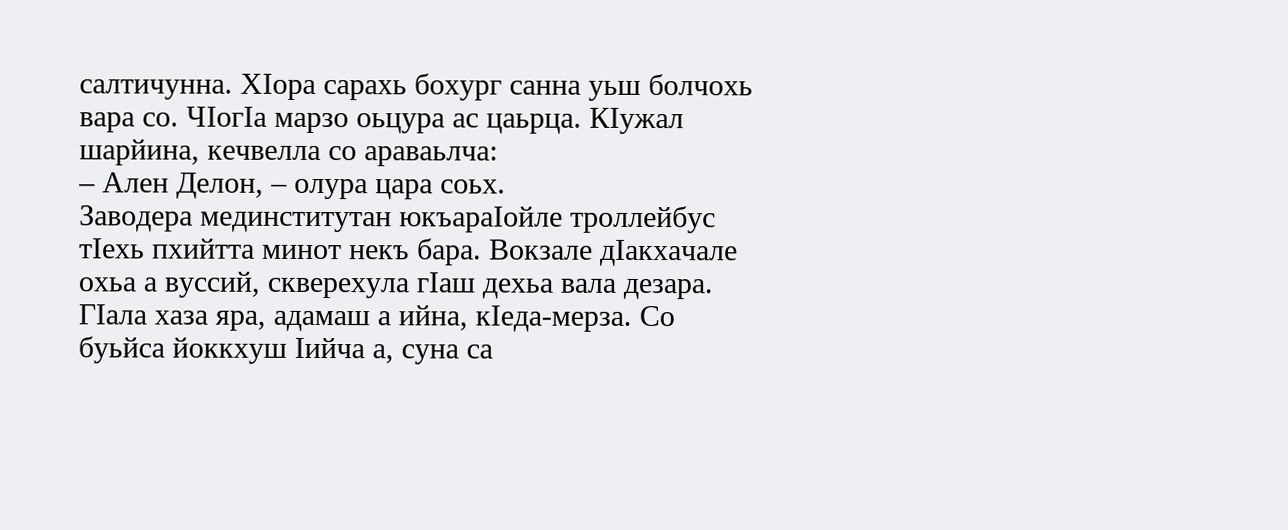салтичунна. ХIора сарахь бохург санна уьш болчохь вара со. ЧIогIа марзо оьцура ас цаьрца. КIужал шарйина, кечвелла со араваьлча:
– Ален Делон, – олура цара соьх.
Заводера мединститутан юкъараIойле троллейбус тIехь пхийтта минот некъ бара. Вокзале дIакхачале охьа а вуссий, скверехула гIаш дехьа вала дезара. ГIала хаза яра, адамаш а ийна, кIеда-мерза. Со буьйса йоккхуш Iийча а, суна са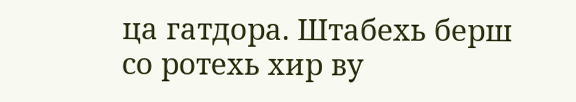ца гатдора. Штабехь берш со ротехь хир ву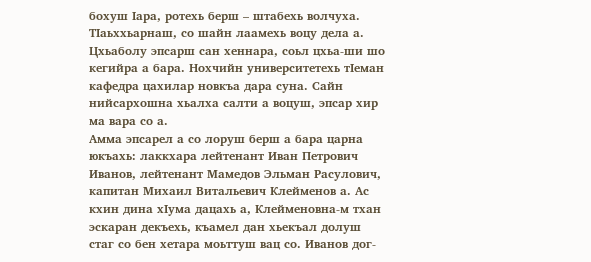бохуш Iара, ротехь берш – штабехь волчуха. ТIаьххьарнаш, со шайн лаамехь воцу дела а. Цхьаболу эпсарш сан хеннара, соьл цхьа-ши шо кегийра а бара. Нохчийн университетехь тIеман кафедра цахилар новкъа дара суна. Сайн нийсархошна хьалха салти а воцуш, эпсар хир ма вара со а.
Амма эпсарел а со лоруш берш а бара царна юкъахь: лаккхара лейтенант Иван Петрович Иванов, лейтенант Мамедов Эльман Расулович, капитан Михаил Витальевич Клейменов а. Ас кхин дина хIума дацахь а, Клейменовна-м тхан эскаран декъехь, къамел дан хьекъал долуш стаг со бен хетара моьттуш вац со. Иванов дог-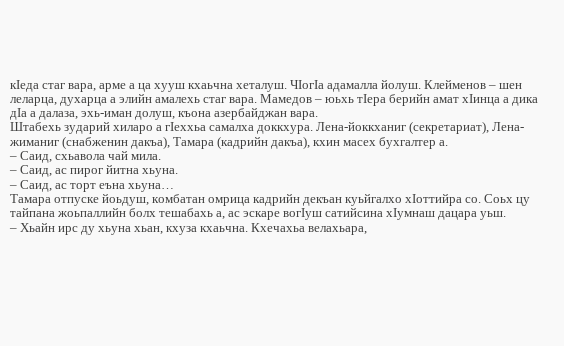кIеда стаг вара, арме а ца хууш кхаьчна хеталуш. ЧIогIа адамалла йолуш. Клейменов – шен леларца, духарца а элийн амалехь стаг вара. Мамедов – юьхь тIера берийн амат хIинца а дика дIа а далаза, эхь-иман долуш, къона азербайджан вара.
Штабехь зударий хиларо а гIеххьа самалха доккхура. Лена-йоккханиг (секретариат), Лена-жиманиг (снабженин дакъа), Тамара (кадрийн дакъа), кхин масех бухгалтер а.
– Саид, схьавола чай мила.
– Саид, ас пирог йитна хьуна.
– Саид, ас торт еъна хьуна…
Тамара отпуске йоьдуш, комбатан омрица кадрийн декъан куьйгалхо хIоттийра со. Соьх цу тайпана жоьпаллийн болх тешабахь а, ас эскаре вогIуш сатийсина хIумнаш дацара уьш.
– Хьайн ирс ду хьуна хьан, кхуза кхаьчна. Кхечахьа велахьара,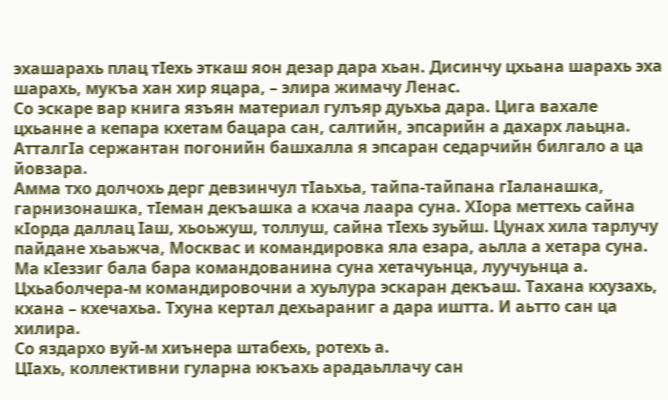эхашарахь плац тIехь эткаш яон дезар дара хьан. Дисинчу цхьана шарахь эха шарахь, мукъа хан хир яцара, – элира жимачу Ленас.
Со эскаре вар книга язъян материал гулъяр дуьхьа дара. Цига вахале цхьанне а кепара кхетам бацара сан, салтийн, эпсарийн а дахарх лаьцна. АтталгIа сержантан погонийн башхалла я эпсаран седарчийн билгало а ца йовзара.
Амма тхо долчохь дерг девзинчул тIаьхьа, тайпа-тайпана гIаланашка, гарнизонашка, тIеман декъашка а кхача лаара суна. ХIора меттехь сайна кIорда даллац Iаш, хьоьжуш, толлуш, сайна тIехь зуьйш. Цунах хила тарлучу пайдане хьаьжча, Москвас и командировка яла езара, аьлла а хетара суна.
Ма кIеззиг бала бара командованина суна хетачуьнца, луучуьнца а. Цхьаболчера-м командировочни а хуьлура эскаран декъаш. Тахана кхузахь, кхана – кхечахьа. Тхуна кертал дехьараниг а дара иштта. И аьтто сан ца хилира.
Со яздархо вуй-м хиънера штабехь, ротехь а.
ЦIахь, коллективни гуларна юкъахь арадаьллачу сан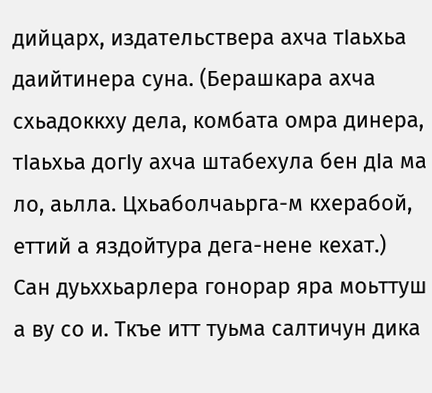дийцарх, издательствера ахча тIаьхьа даийтинера суна. (Берашкара ахча схьадоккху дела, комбата омра динера, тIаьхьа догIу ахча штабехула бен дIа ма ло, аьлла. Цхьаболчаьрга-м кхерабой, еттий а яздойтура дега-нене кехат.) Сан дуьххьарлера гонорар яра моьттуш а ву со и. Ткъе итт туьма салтичун дика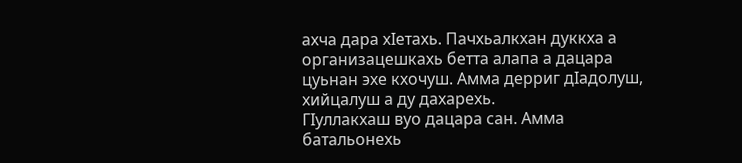ахча дара хIетахь. Пачхьалкхан дуккха а организацешкахь бетта алапа а дацара цуьнан эхе кхочуш. Амма дерриг дIадолуш, хийцалуш а ду дахарехь.
ГIуллакхаш вуо дацара сан. Амма батальонехь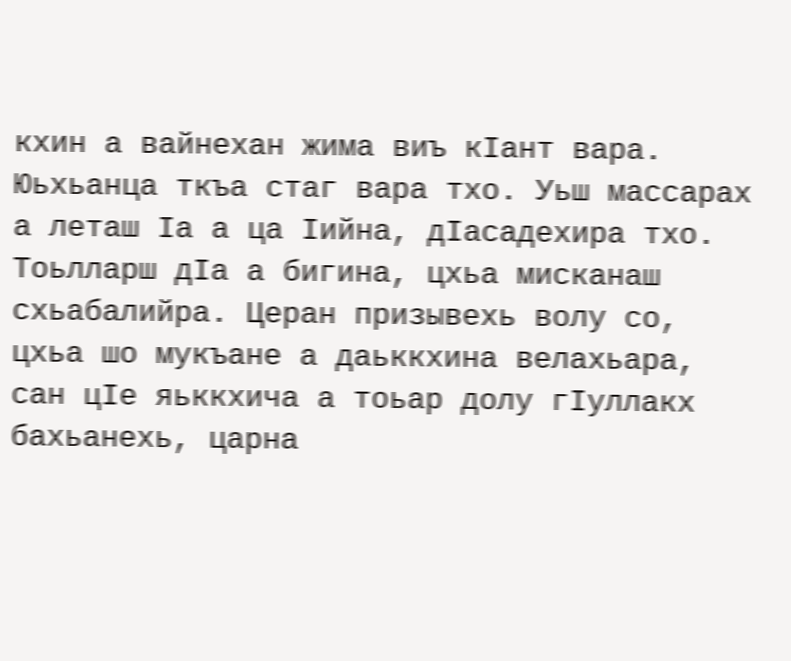кхин а вайнехан жима виъ кIант вара. Юьхьанца ткъа стаг вара тхо. Уьш массарах а леташ Iа а ца Iийна, дIасадехира тхо. Тоьлларш дIа а бигина, цхьа мисканаш схьабалийра. Церан призывехь волу со, цхьа шо мукъане а даьккхина велахьара, сан цIе яьккхича а тоьар долу гIуллакх бахьанехь, царна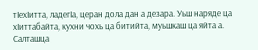тIехIитта, ладегIа, церан дола дан а дезара. Уьш наряде ца хIиттабайта, кухни чохь ца битийта, муьшкаш ца яйта а. Салташца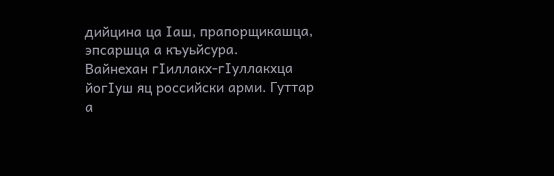дийцина ца Iаш, прапорщикашца, эпсаршца а къуьйсура.
Вайнехан гIиллакх-гIуллакхца йогIуш яц российски арми. Гуттар а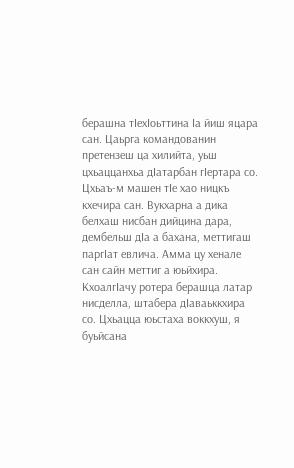берашна тIехIоьттина Iа йиш яцара сан. Цаьрга командованин претензеш ца хилийта, уьш цхьаццанхьа дIатарбан гIертара со. Цхьаъ-м машен тIе хао ницкъ кхечира сан. Вукхарна а дика белхаш нисбан дийцина дара, дембельш дIа а бахана, меттигаш паргIат евлича. Амма цу хенале сан сайн меттиг а юьйхира.
КхоалгIачу ротера берашца латар нисделла, штабера дIаваьккхира со. Цхьацца юьстаха воккхуш, я буьйсана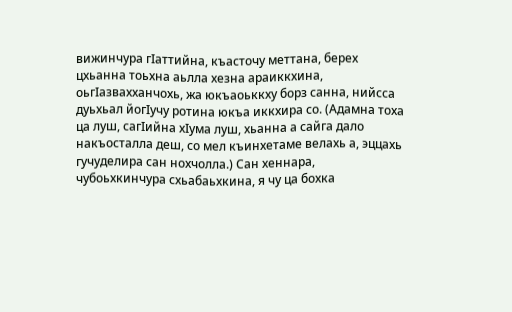вижинчура гIаттийна, къасточу меттана, берех цхьанна тоьхна аьлла хезна араиккхина, оьгIазвахханчохь, жа юкъаоьккху борз санна, нийсса дуьхьал йогIучу ротина юкъа иккхира со. (Адамна тоха ца луш, сагIийна хIума луш, хьанна а сайга дало накъосталла деш, со мел къинхетаме велахь а, эццахь гучуделира сан нохчолла.) Сан хеннара, чубоьхкинчура схьабаьхкина, я чу ца бохка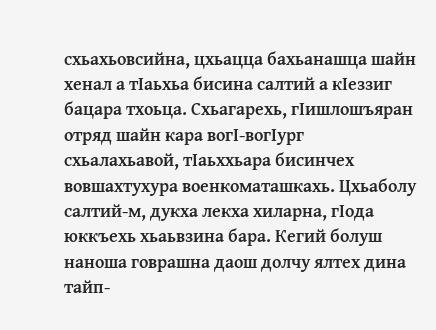схьахьовсийна, цхьацца бахьанашца шайн хенал а тIаьхьа бисина салтий а кIеззиг бацара тхоьца. Схьагарехь, гIишлошъяран отряд шайн кара вогI-вогIург схьалахьавой, тIаьххьара бисинчех вовшахтухура военкоматашкахь. Цхьаболу салтий-м, дукха лекха хиларна, гIода юккъехь хьаьвзина бара. Кегий болуш наноша говрашна даош долчу ялтех дина тайп-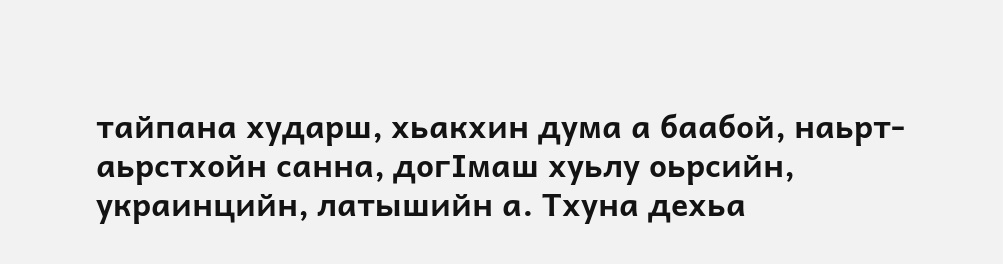тайпана хударш, хьакхин дума а баабой, наьрт-аьрстхойн санна, догIмаш хуьлу оьрсийн, украинцийн, латышийн а. Тхуна дехьа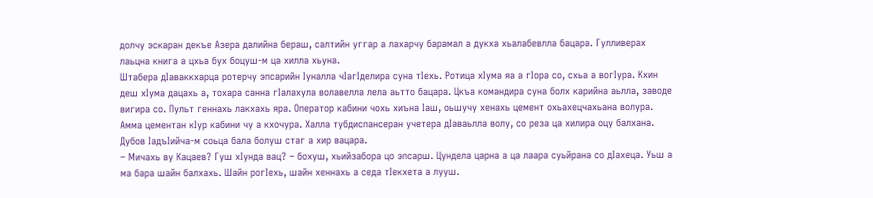долчу эскаран декъе Азера далийна бераш, салтийн уггар а лахарчу барамал а дукха хьалабевлла бацара. Гулливерах лаьцна книга а цхьа бух боцуш-м ца хилла хьуна.
Штабера дIаваккхарца ротерчу эпсарийн Iуналла чIагIделира суна тIехь. Ротица хIума яа а гIора со, схьа а вогIура. Кхин деш хIума дацахь а, тохара санна гIалахула волавелла лела аьтто бацара. Цкъа командира суна болх карийна аьлла, заводе вигира со. Пульт геннахь лакхахь яра. Оператор кабини чохь хиъна Iаш, оьшучу хенахь цемент охьахецчахьана волура. Амма цементан кIур кабини чу а кхочура. Халла тубдиспансеран учетера дIаваьлла волу, со реза ца хилира оцу балхана.
Дубов IадъIийча-м соьца бала болуш стаг а хир вацара.
– Мичахь ву Кацаев? Гуш хIунда вац? – бохуш, хьийзабора цо эпсарш. Цундела царна а ца лаара суьйрана со дIахеца. Уьш а ма бара шайн балхахь. Шайн рогIехь, шайн хеннахь а седа тIекхета а лууш.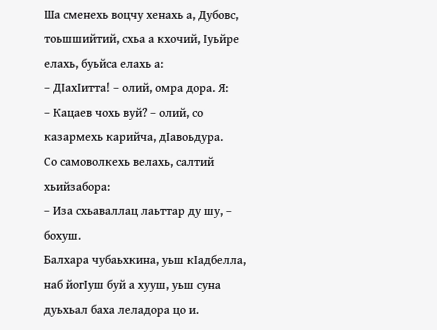Ша сменехь воцчу хенахь а, Дубовс, тоьшшийтий, схьа а кхочий, Iуьйре елахь, буьйса елахь а:
– ДIахIитта! – олий, омра дора. Я:
– Кацаев чохь вуй? – олий, со казармехь карийча, дIавоьдура.
Со самоволкехь велахь, салтий хьийзабора:
– Иза схьаваллац лаьттар ду шу, – бохуш.
Балхара чубаьхкина, уьш кIадбелла, наб йогIуш буй а хууш, уьш суна дуьхьал баха леладора цо и.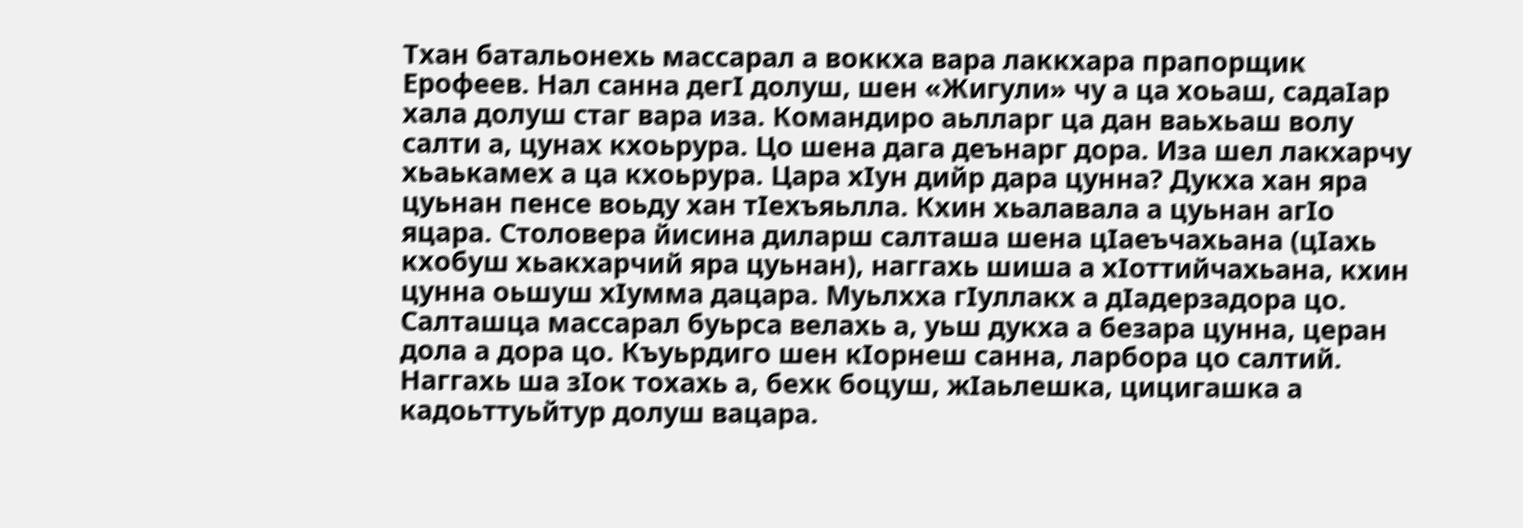Тхан батальонехь массарал а воккха вара лаккхара прапорщик Ерофеев. Нал санна дегI долуш, шен «Жигули» чу а ца хоьаш, садаIар хала долуш стаг вара иза. Командиро аьлларг ца дан ваьхьаш волу салти а, цунах кхоьрура. Цо шена дага деънарг дора. Иза шел лакхарчу хьаькамех а ца кхоьрура. Цара хIун дийр дара цунна? Дукха хан яра цуьнан пенсе воьду хан тIехъяьлла. Кхин хьалавала а цуьнан агIо яцара. Столовера йисина диларш салташа шена цIаеъчахьана (цIахь кхобуш хьакхарчий яра цуьнан), наггахь шиша а хIоттийчахьана, кхин цунна оьшуш хIумма дацара. Муьлхха гIуллакх а дIадерзадора цо. Салташца массарал буьрса велахь а, уьш дукха а безара цунна, церан дола а дора цо. Къуьрдиго шен кIорнеш санна, ларбора цо салтий. Наггахь ша зIок тохахь а, бехк боцуш, жIаьлешка, цицигашка а кадоьттуьйтур долуш вацара.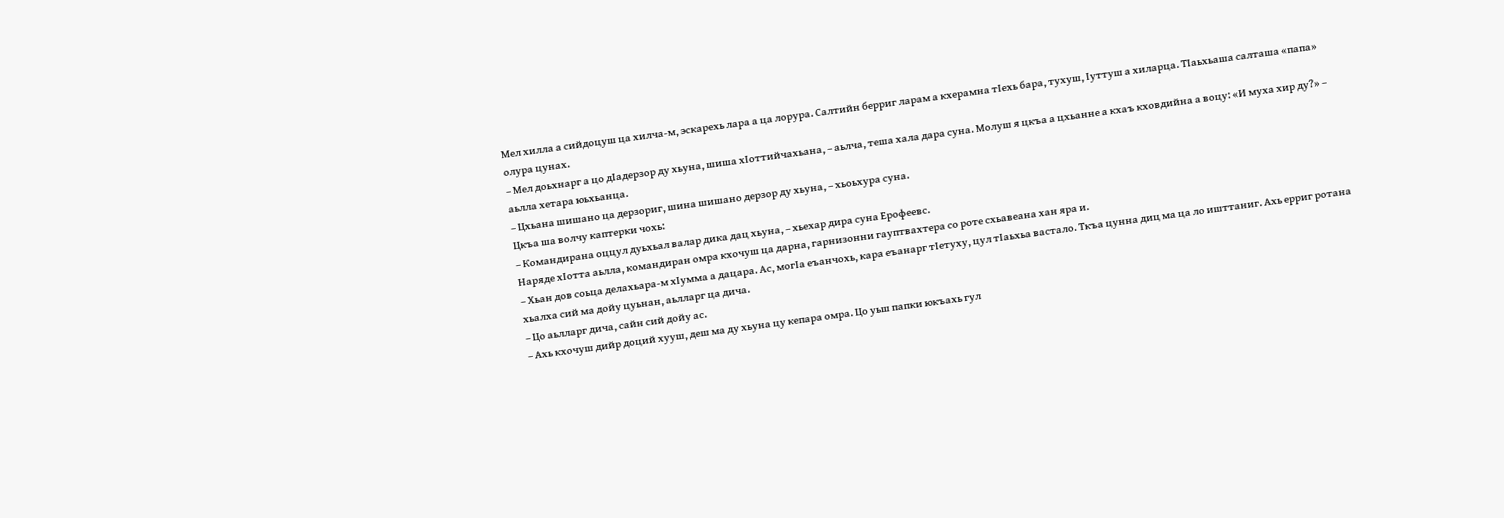Мел хилла а сийдоцуш ца хилча-м, эскарехь лара а ца лорура. Салтийн берриг ларам а кхерамна тIехь бара, тухуш, Iуттуш а хиларца. ТIаьхьаша салташа «папа» олура цунах.
– Мел доьхнарг а цо дIадерзор ду хьуна, шиша хIоттийчахьана, – аьлча, теша хала дара суна. Молуш я цкъа а цхьанне а кхаъ кховдийна а воцу: «И муха хир ду?» – аьлла хетара юьхьанца.
– Цхьана шишано ца дерзориг, шина шишано дерзор ду хьуна, – хьоьхура суна.
Цкъа ша волчу каптерки чохь:
– Командирана оццул дуьхьал валар дика дац хьуна, – хьехар дира суна Ерофеевс.
Наряде хIотта аьлла, командиран омра кхочуш ца дарна, гарнизонни гауптвахтера со роте схьавеана хан яра и.
– Хьан дов соьца делахьара-м хIумма а дацара. Ас, могIа еъанчохь, кара еъанарг тIетуху, цул тIаьхьа вастало. Ткъа цунна диц ма ца ло ишттаниг. Ахь ерриг ротана хьалха сий ма дойу цуьнан, аьлларг ца дича.
– Цо аьлларг дича, сайн сий дойу ас.
– Ахь кхочуш дийр доций хууш, деш ма ду хьуна цу кепара омра. Цо уьш папки юкъахь гул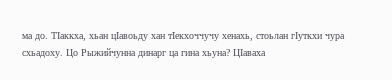ма до. ТIаккха, хьан цIавоьду хан тIекхоччучу хенахь, стоьлан гIуткхи чура схьадоху. Цо Рыжийчунна динарг ца гина хьуна? ЦIаваха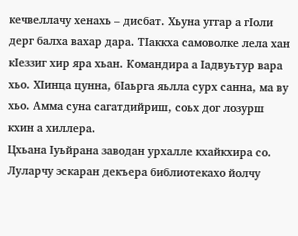кечвеллачу хенахь – дисбат. Хьуна уггар а гIоли дерг балха вахар дара. ТIаккха самоволке лела хан кIеззиг хир яра хьан. Командира а Iадвуьтур вара хьо. ХIинца цунна, бIаьрга яьлла сурх санна, ма ву хьо. Амма суна сагатдийриш, соьх дог лозурш кхин а хиллера.
Цхьана Iуьйрана заводан урхалле кхайкхира со.
Луларчу эскаран декъера библиотекахо йолчу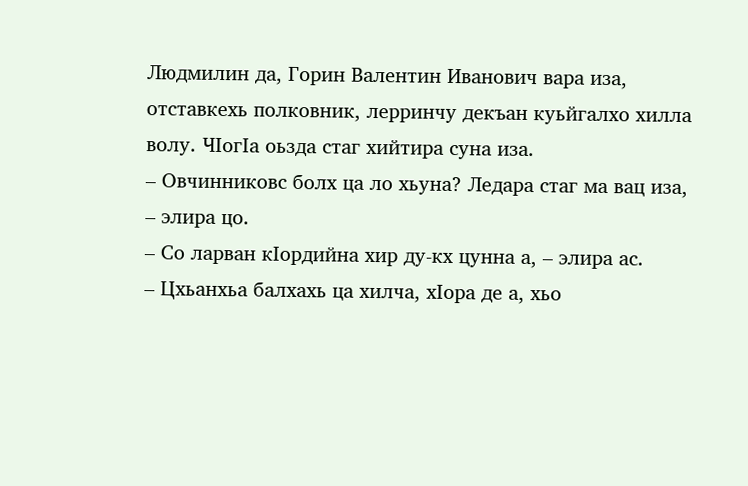Людмилин да, Горин Валентин Иванович вара иза, отставкехь полковник, лерринчу декъан куьйгалхо хилла волу. ЧIогIа оьзда стаг хийтира суна иза.
– Овчинниковс болх ца ло хьуна? Ледара стаг ма вац иза, – элира цо.
– Со ларван кIордийна хир ду-кх цунна а, – элира ас.
– Цхьанхьа балхахь ца хилча, хIора де а, хьо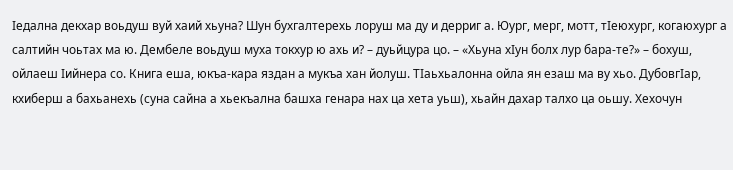Iедална декхар воьдуш вуй хаий хьуна? Шун бухгалтерехь лоруш ма ду и дерриг а. Юург, мерг, мотт, тIеюхург, когаюхург а салтийн чоьтах ма ю. Дембеле воьдуш муха токхур ю ахь и? – дуьйцура цо. – «Хьуна хIун болх лур бара-те?» – бохуш, ойлаеш Iийнера со. Книга еша, юкъа-кара яздан а мукъа хан йолуш. ТIаьхьалонна ойла ян езаш ма ву хьо. ДубовгIар, кхиберш а бахьанехь (суна сайна а хьекъална башха генара нах ца хета уьш), хьайн дахар талхо ца оьшу. Хехочун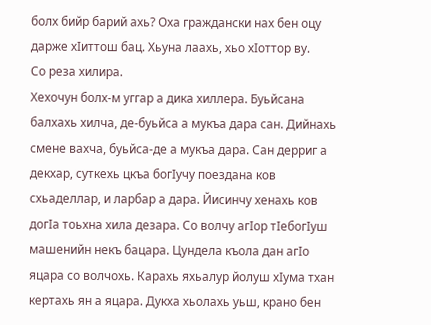болх бийр барий ахь? Оха граждански нах бен оцу дарже хIиттош бац. Хьуна лаахь, хьо хIоттор ву.
Со реза хилира.
Хехочун болх-м уггар а дика хиллера. Буьйсана балхахь хилча, де-буьйса а мукъа дара сан. Дийнахь смене вахча, буьйса-де а мукъа дара. Сан дерриг а декхар, суткехь цкъа богIучу поездана ков схьаделлар, и ларбар а дара. Йисинчу хенахь ков догIа тоьхна хила дезара. Со волчу агIор тIебогIуш машенийн некъ бацара. Цундела къола дан агIо яцара со волчохь. Карахь яхьалур йолуш хIума тхан кертахь ян а яцара. Дукха хьолахь уьш, крано бен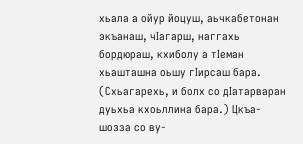хьала а ойур йоцуш, аьчкабетонан экъанаш, чIагарш, наггахь бордюраш, кхиболу а тIеман хьашташна оьшу гIирсаш бара. (Схьагарехь, и болх со дIатарваран дуьхьа кхоьллина бара.) Цкъа-шозза со ву-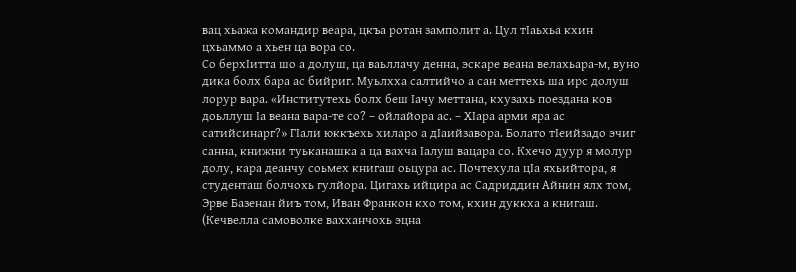вац хьажа командир веара, цкъа ротан замполит а. Цул тIаьхьа кхин цхьаммо а хьен ца вора со.
Со берхIитта шо а долуш, ца ваьллачу денна, эскаре веана велахьара-м, вуно дика болх бара ас бийриг. Муьлхха салтийчо а сан меттехь ша ирс долуш лорур вара. «Институтехь болх беш Iачу меттана, кхузахь поездана ков доьллуш Iа веана вара-те со? – ойлайора ас. – ХIара арми яра ас сатийсинарг?» ГIали юккъехь хиларо а дIаийзавора. Болато тIеийзадо эчиг санна, книжни туьканашка а ца вахча Iалуш вацара со. Кхечо дуур я молур долу, кара деанчу соьмех книгаш оьцура ас. Почтехула цIа яхьийтора, я студенташ болчохь гулйора. Цигахь ийцира ас Садриддин Айнин ялх том, Эрве Базенан йиъ том, Иван Франкон кхо том, кхин дуккха а книгаш. (Кечвелла самоволке вахханчохь эцна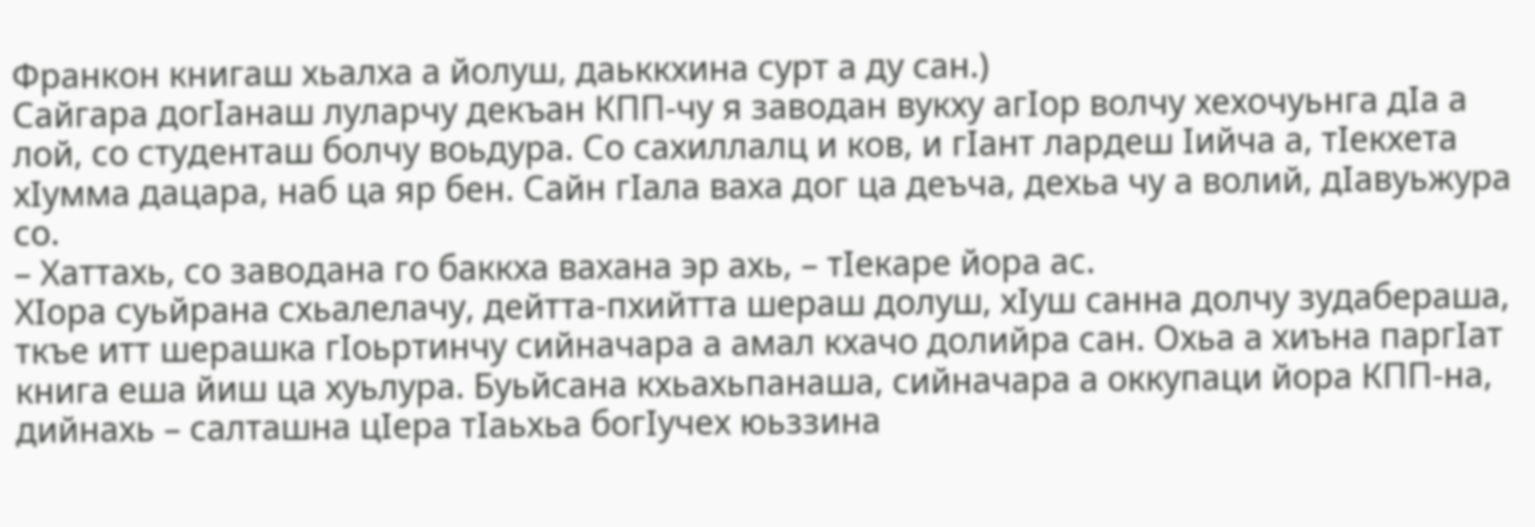Франкон книгаш хьалха а йолуш, даьккхина сурт а ду сан.)
Сайгара догIанаш луларчу декъан КПП-чу я заводан вукху агIор волчу хехочуьнга дIа а лой, со студенташ болчу воьдура. Со сахиллалц и ков, и гIант лардеш Iийча а, тIекхета хIумма дацара, наб ца яр бен. Сайн гIала ваха дог ца деъча, дехьа чу а волий, дIавуьжура со.
– Хаттахь, со заводана го баккха вахана эр ахь, – тIекаре йора ас.
ХIора суьйрана схьалелачу, дейтта-пхийтта шераш долуш, хIуш санна долчу зудабераша, ткъе итт шерашка гIоьртинчу сийначара а амал кхачо долийра сан. Охьа а хиъна паргIат книга еша йиш ца хуьлура. Буьйсана кхьахьпанаша, сийначара а оккупаци йора КПП-на, дийнахь – салташна цIера тIаьхьа богIучех юьззина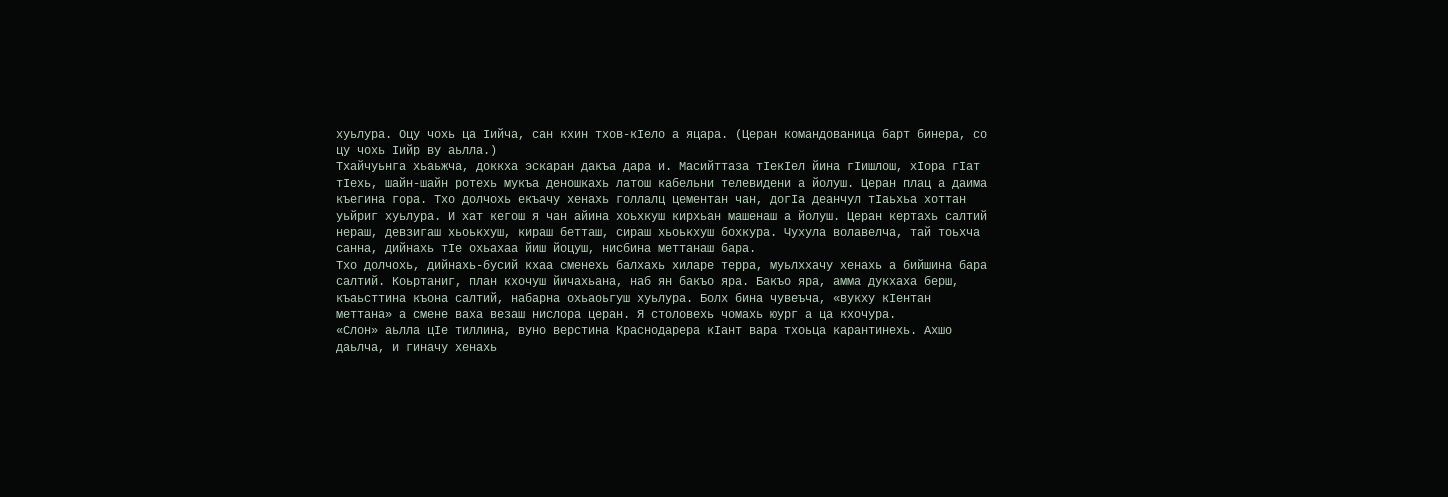хуьлура. Оцу чохь ца Iийча, сан кхин тхов-кIело а яцара. (Церан командованица барт бинера, со цу чохь Iийр ву аьлла.)
Тхайчуьнга хьаьжча, доккха эскаран дакъа дара и. Масийттаза тIекIел йина гIишлош, хIора гIат тIехь, шайн-шайн ротехь мукъа деношкахь латош кабельни телевидени а йолуш. Церан плац а даима къегина гора. Тхо долчохь екъачу хенахь голлалц цементан чан, догIа деанчул тIаьхьа хоттан уьйриг хуьлура. И хат кегош я чан айина хоьхкуш кирхьан машенаш а йолуш. Церан кертахь салтий нераш, девзигаш хьоькхуш, кираш бетташ, сираш хьоькхуш бохкура. Чухула волавелча, тай тоьхча санна, дийнахь тIе охьахаа йиш йоцуш, нисбина меттанаш бара.
Тхо долчохь, дийнахь-бусий кхаа сменехь балхахь хиларе терра, муьлххачу хенахь а бийшина бара салтий. Коьртаниг, план кхочуш йичахьана, наб ян бакъо яра. Бакъо яра, амма дукхаха берш, къаьсттина къона салтий, набарна охьаоьгуш хуьлура. Болх бина чувеъча, «вукху кIентан меттана» а смене ваха везаш нислора церан. Я столовехь чомахь юург а ца кхочура.
«Слон» аьлла цIе тиллина, вуно верстина Краснодарера кIант вара тхоьца карантинехь. Ахшо даьлча, и гиначу хенахь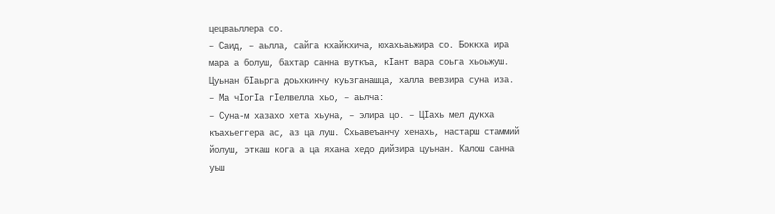цецваьллера со.
– Саид, – аьлла, сайга кхайкхича, юхахьаьжира со. Боккха ира мара а болуш, бахтар санна вуткъа, кIант вара соьга хьоьжуш. Цуьнан бIаьрга доьхкинчу куьзганашца, халла вевзира суна иза.
– Ма чIогIа гIелвелла хьо, – аьлча:
– Суна-м хазахо хета хьуна, – элира цо. – ЦIахь мел дукха къахьеггера ас, аз ца луш. Схьавеъанчу хенахь, настарш стаммий йолуш, эткаш кога а ца яхана хедо дийзира цуьнан. Калош санна уьш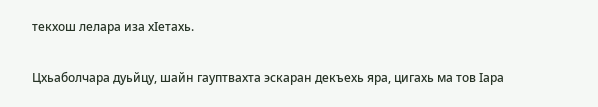текхош лелара иза хIетахь.

Цхьаболчара дуьйцу, шайн гауптвахта эскаран декъехь яра, цигахь ма тов Iара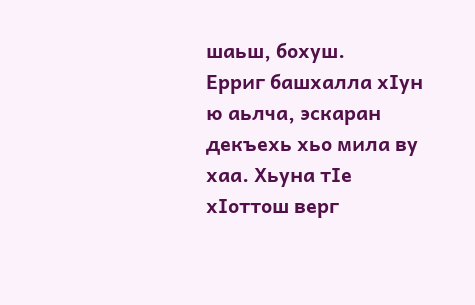шаьш, бохуш.
Ерриг башхалла хIун ю аьлча, эскаран декъехь хьо мила ву хаа. Хьуна тIе хIоттош верг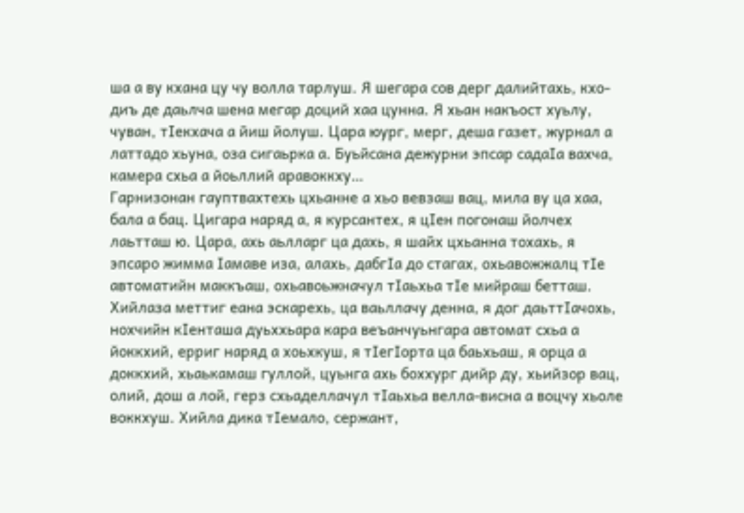ша а ву кхана цу чу волла тарлуш. Я шегара сов дерг далийтахь, кхо-диъ де даьлча шена мегар доций хаа цунна. Я хьан накъост хуьлу, чуван, тIекхача а йиш йолуш. Цара юург, мерг, деша газет, журнал а латтадо хьуна, оза сигаьрка а. Буьйсана дежурни эпсар садаIа вахча, камера схьа а йоьллий аравоккху…
Гарнизонан гауптвахтехь цхьанне а хьо вевзаш вац, мила ву ца хаа, бала а бац. Цигара наряд а, я курсантех, я цIен погонаш йолчех лаьтташ ю. Цара, ахь аьлларг ца дахь, я шайх цхьанна тохахь, я эпсаро жимма Iамаве иза, алахь, дабгIа до стагах, охьавожжалц тIе автоматийн маккъаш, охьавоьжначул тIаьхьа тIе мийраш бетташ. Хийлаза меттиг еана эскарехь, ца ваьллачу денна, я дог даьттIачохь, нохчийн кIенташа дуьххьара кара веъанчуьнгара автомат схьа а йоккхий, ерриг наряд а хоьхкуш, я тIегIорта ца баьхьаш, я орца а доккхий, хьаькамаш гуллой, цуьнга ахь боххург дийр ду, хьийзор вац, олий, дош а лой, герз схьаделлачул тIаьхьа велла-висна а воцчу хьоле воккхуш. Хийла дика тIемало, сержант,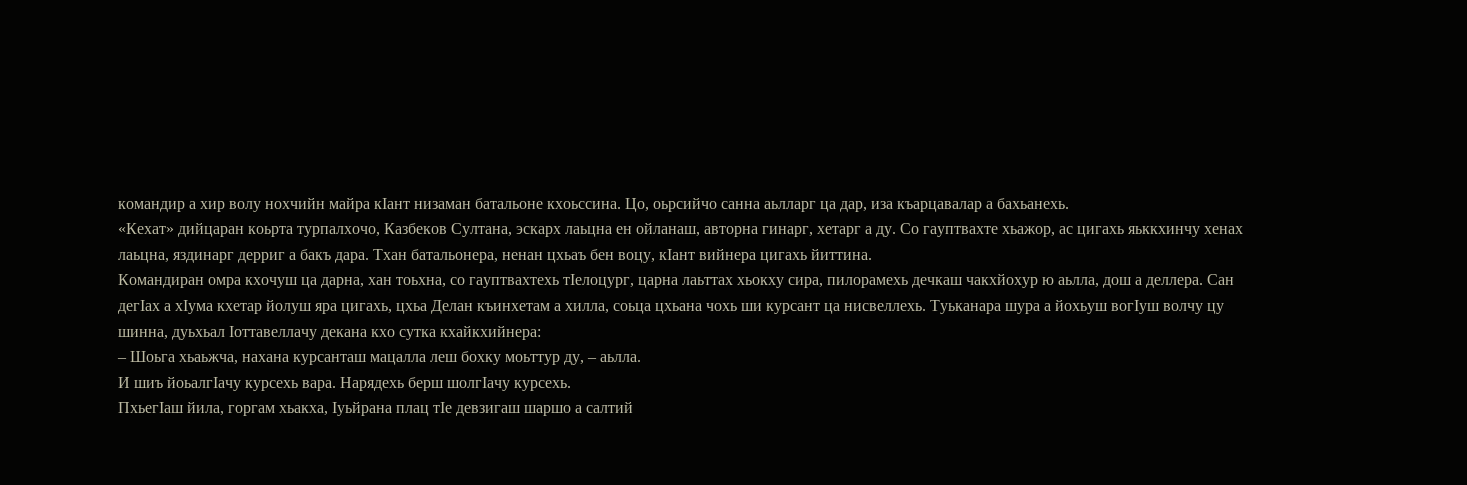командир а хир волу нохчийн майра кIант низаман батальоне кхоьссина. Цо, оьрсийчо санна аьлларг ца дар, иза къарцавалар а бахьанехь.
«Кехат» дийцаран коьрта турпалхочо, Казбеков Султана, эскарх лаьцна ен ойланаш, авторна гинарг, хетарг а ду. Со гауптвахте хьажор, ас цигахь яьккхинчу хенах лаьцна, яздинарг дерриг а бакъ дара. Тхан батальонера, ненан цхьаъ бен воцу, кIант вийнера цигахь йиттина.
Командиран омра кхочуш ца дарна, хан тоьхна, со гауптвахтехь тIелоцург, царна лаьттах хьокху сира, пилорамехь дечкаш чакхйохур ю аьлла, дош а деллера. Сан дегIах а хIума кхетар йолуш яра цигахь, цхьа Делан къинхетам а хилла, соьца цхьана чохь ши курсант ца нисвеллехь. Туьканара шура а йохьуш вогIуш волчу цу шинна, дуьхьал Iоттавеллачу декана кхо сутка кхайкхийнера:
– Шоьга хьаьжча, нахана курсанташ мацалла леш бохку моьттур ду, – аьлла.
И шиъ йоьалгIачу курсехь вара. Нарядехь берш шолгIачу курсехь.
ПхьегIаш йила, горгам хьакха, Iуьйрана плац тIе девзигаш шаршо а салтий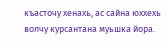къасточу хенахь, ас сайна юххехь волчу курсантана муьшка йора.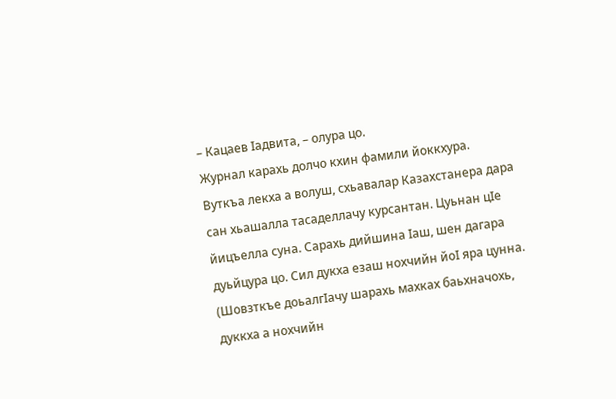– Кацаев Iадвита, – олура цо.
Журнал карахь долчо кхин фамили йоккхура.
Вуткъа лекха а волуш, схьавалар Казахстанера дара сан хьашалла тасаделлачу курсантан. Цуьнан цIе йицъелла суна. Сарахь дийшина Iаш, шен дагара дуьйцура цо. Сил дукха езаш нохчийн йоI яра цунна. (Шовзткъе доьалгIачу шарахь махках баьхначохь, дуккха а нохчийн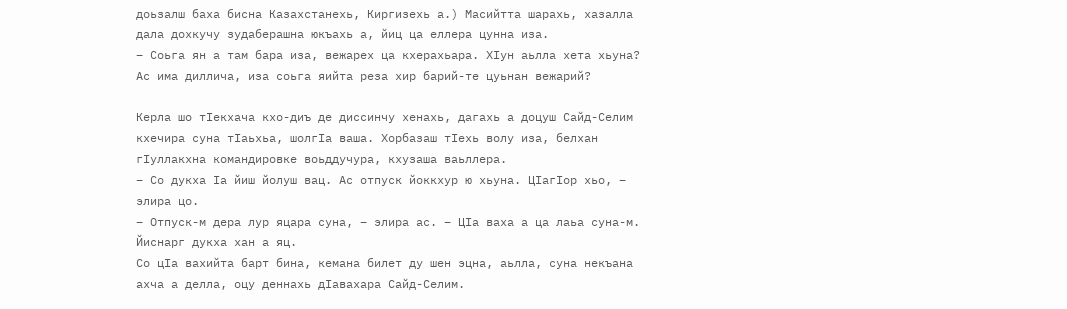доьзалш баха бисна Казахстанехь, Киргизехь а.) Масийтта шарахь, хазалла дала дохкучу зудаберашна юкъахь а, йиц ца еллера цунна иза.
– Соьга ян а там бара иза, вежарех ца кхерахьара. ХIун аьлла хета хьуна? Ас има диллича, иза соьга яийта реза хир барий-те цуьнан вежарий?

Керла шо тIекхача кхо-диъ де диссинчу хенахь, дагахь а доцуш Сайд-Селим кхечира суна тIаьхьа, шолгIа ваша. Хорбазаш тIехь волу иза, белхан гIуллакхна командировке воьддучура, кхузаша ваьллера.
– Со дукха Iа йиш йолуш вац. Ас отпуск йоккхур ю хьуна. ЦIагIор хьо, – элира цо.
– Отпуск-м дера лур яцара суна, – элира ас. – ЦIа ваха а ца лаьа суна-м. Йиснарг дукха хан а яц.
Со цIа вахийта барт бина, кемана билет ду шен эцна, аьлла, суна некъана ахча а делла, оцу деннахь дIавахара Сайд-Селим.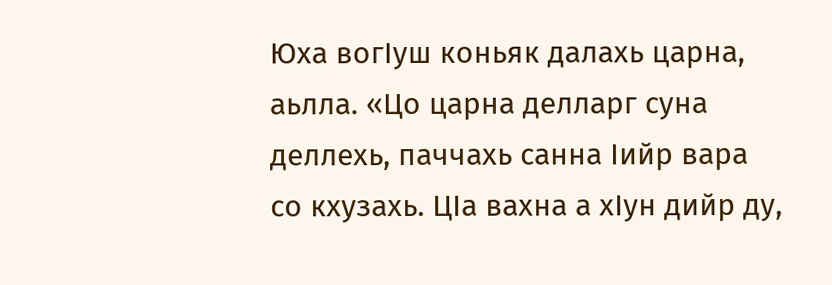Юха вогIуш коньяк далахь царна, аьлла. «Цо царна делларг суна деллехь, паччахь санна Iийр вара со кхузахь. ЦIа вахна а хIун дийр ду,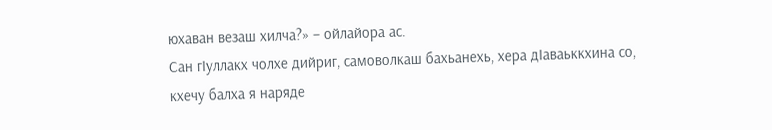юхаван везаш хилча?» – ойлайора ас.
Сан гIуллакх чолхе дийриг, самоволкаш бахьанехь, хера дIаваьккхина со, кхечу балха я наряде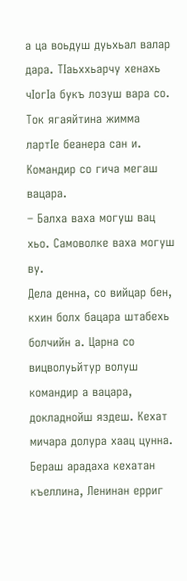а ца воьдуш дуьхьал валар дара. ТIаьххьарчу хенахь чIогIа букъ лозуш вара со. Ток ягаяйтина жимма лартIе беанера сан и. Командир со гича мегаш вацара.
– Балха ваха могуш вац хьо. Самоволке ваха могуш ву.
Дела денна, со вийцар бен, кхин болх бацара штабехь болчийн а. Царна со вицволуьйтур волуш командир а вацара, докладнойш яздеш. Кехат мичара долура хаац цунна. Бераш арадаха кехатан къеллина, Ленинан ерриг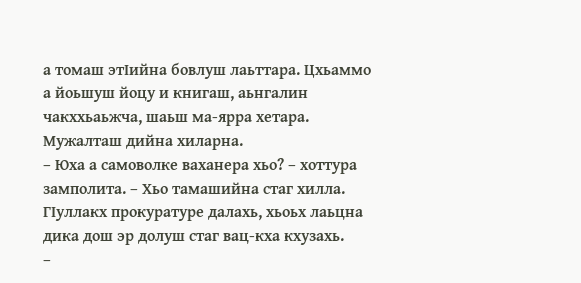а томаш этIийна бовлуш лаьттара. Цхьаммо а йоьшуш йоцу и книгаш, аьнгалин чакххьаьжча, шаьш ма-ярра хетара. Мужалташ дийна хиларна.
– Юха а самоволке ваханера хьо? – хоттура замполита. – Хьо тамашийна стаг хилла. ГIуллакх прокуратуре далахь, хьоьх лаьцна дика дош эр долуш стаг вац-кха кхузахь.
–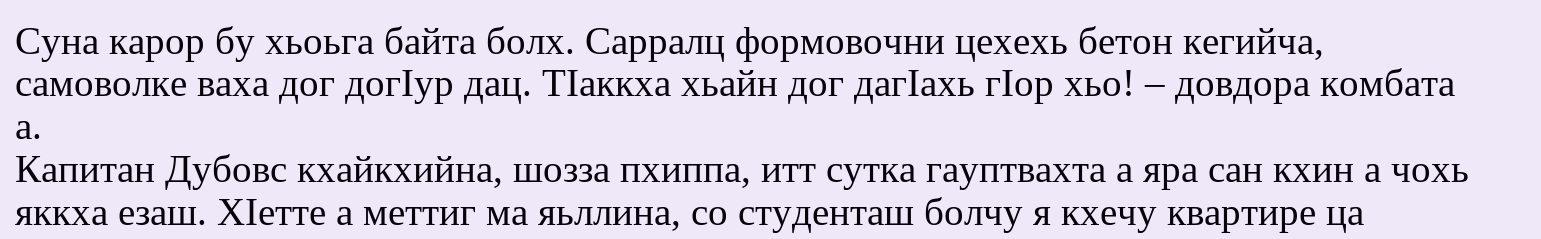Суна карор бу хьоьга байта болх. Сарралц формовочни цехехь бетон кегийча, самоволке ваха дог догIур дац. ТIаккха хьайн дог дагIахь гIор хьо! – довдора комбата а.
Капитан Дубовс кхайкхийна, шозза пхиппа, итт сутка гауптвахта а яра сан кхин а чохь яккха езаш. ХIетте а меттиг ма яьллина, со студенташ болчу я кхечу квартире ца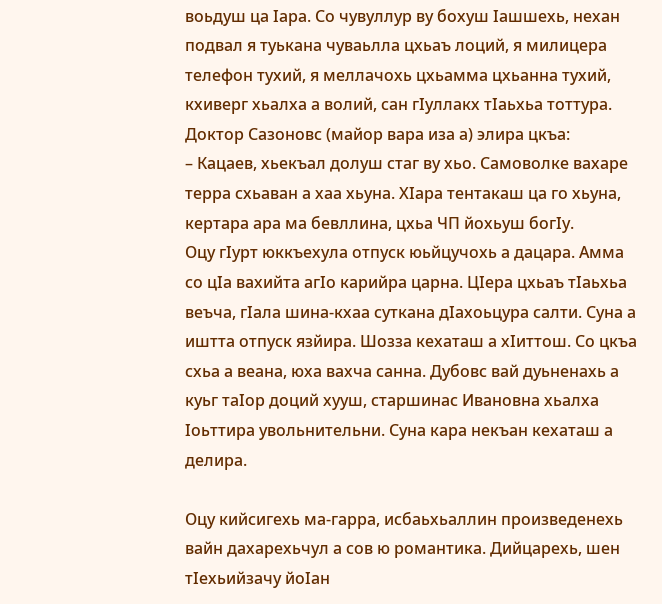воьдуш ца Iара. Со чувуллур ву бохуш Iашшехь, нехан подвал я туькана чуваьлла цхьаъ лоций, я милицера телефон тухий, я меллачохь цхьамма цхьанна тухий, кхиверг хьалха а волий, сан гIуллакх тIаьхьа тоттура.
Доктор Сазоновс (майор вара иза а) элира цкъа:
– Кацаев, хьекъал долуш стаг ву хьо. Самоволке вахаре терра схьаван а хаа хьуна. ХIара тентакаш ца го хьуна, кертара ара ма бевллина, цхьа ЧП йохьуш богIу.
Оцу гIурт юккъехула отпуск юьйцучохь а дацара. Амма со цIа вахийта агIо карийра царна. ЦIера цхьаъ тIаьхьа веъча, гIала шина-кхаа суткана дIахоьцура салти. Суна а иштта отпуск язйира. Шозза кехаташ а хIиттош. Со цкъа схьа а веана, юха вахча санна. Дубовс вай дуьненахь а куьг таIор доций хууш, старшинас Ивановна хьалха Iоьттира увольнительни. Суна кара некъан кехаташ а делира.

Оцу кийсигехь ма-гарра, исбаьхьаллин произведенехь вайн дахарехьчул а сов ю романтика. Дийцарехь, шен тIехьийзачу йоIан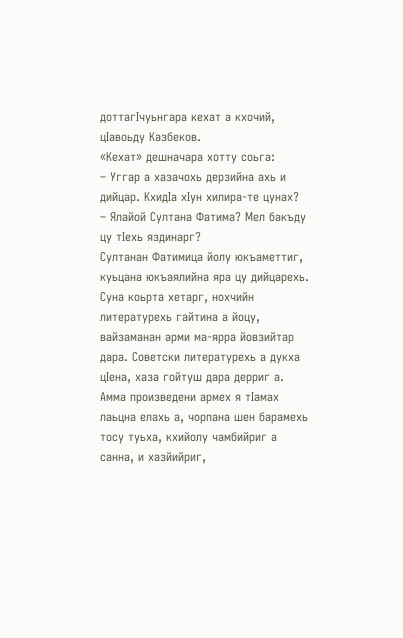доттагIчуьнгара кехат а кхочий, цIавоьду Казбеков.
«Кехат» дешначара хотту соьга:
– Уггар а хазачохь дерзийна ахь и дийцар. КхидIа хIун хилира-те цунах?
– Ялайой Султана Фатима? Мел бакъду цу тIехь яздинарг?
Султанан Фатимица йолу юкъаметтиг, куьцана юкъаялийна яра цу дийцарехь. Суна коьрта хетарг, нохчийн литературехь гайтина а йоцу, вайзаманан арми ма-ярра йовзийтар дара. Советски литературехь а дукха цIена, хаза гойтуш дара дерриг а. Амма произведени армех я тIамах лаьцна елахь а, чорпана шен барамехь тосу туьха, кхийолу чамбийриг а санна, и хазйийриг,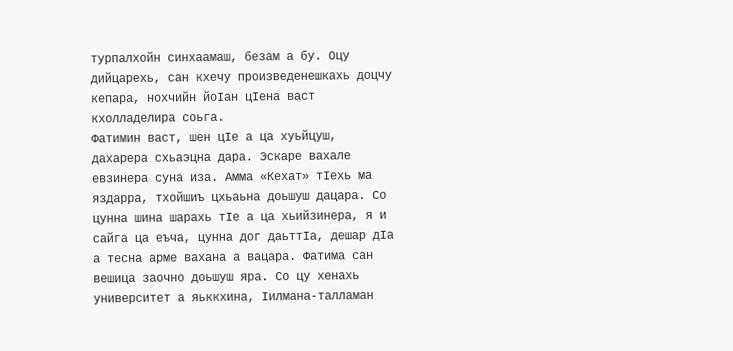турпалхойн синхаамаш, безам а бу. Оцу дийцарехь, сан кхечу произведенешкахь доцчу кепара, нохчийн йоIан цIена васт кхолладелира соьга.
Фатимин васт, шен цIе а ца хуьйцуш, дахарера схьаэцна дара. Эскаре вахале евзинера суна иза. Амма «Кехат» тIехь ма яздарра, тхойшиъ цхьаьна доьшуш дацара. Со цунна шина шарахь тIе а ца хьийзинера, я и сайга ца еъча, цунна дог даьттIа, дешар дIа а тесна арме вахана а вацара. Фатима сан вешица заочно доьшуш яра. Со цу хенахь университет а яьккхина, Iилмана-талламан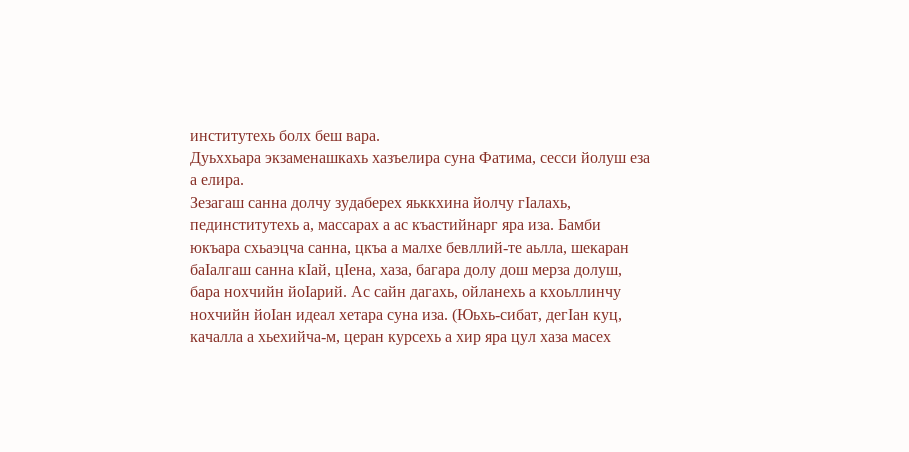институтехь болх беш вара.
Дуьххьара экзаменашкахь хазъелира суна Фатима, сесси йолуш еза а елира.
Зезагаш санна долчу зудаберех яьккхина йолчу гIалахь, пединститутехь а, массарах а ас къастийнарг яра иза. Бамби юкъара схьаэцча санна, цкъа а малхе бевллий-те аьлла, шекаран баIалгаш санна кIай, цIена, хаза, багара долу дош мерза долуш, бара нохчийн йоIарий. Ас сайн дагахь, ойланехь а кхоьллинчу нохчийн йоIан идеал хетара суна иза. (Юьхь-сибат, дегIан куц, качалла а хьехийча-м, церан курсехь а хир яра цул хаза масех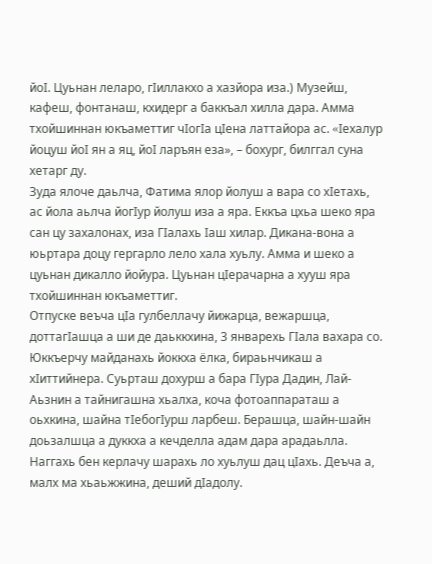йоI. Цуьнан леларо, гIиллакхо а хазйора иза.) Музейш, кафеш, фонтанаш, кхидерг а баккъал хилла дара. Амма тхойшиннан юкъаметтиг чIогIа цIена латтайора ас. «Iехалур йоцуш йоI ян а яц, йоI ларъян еза», – бохург, билггал суна хетарг ду.
Зуда ялоче даьлча, Фатима ялор йолуш а вара со хIетахь, ас йола аьлча йогIур йолуш иза а яра. Еккъа цхьа шеко яра сан цу захалонах, иза ГIалахь Iаш хилар. Дикана-вона а юьртара доцу гергарло лело хала хуьлу. Амма и шеко а цуьнан дикалло йойура. Цуьнан цIерачарна а хууш яра тхойшиннан юкъаметтиг.
Отпуске веъча цIа гулбеллачу йижарца, вежаршца, доттагIашца а ши де даьккхина, 3 январехь ГIала вахара со.
Юккъерчу майданахь йоккха ёлка, бираьнчикаш а хIиттийнера. Суьрташ дохурш а бара ГIура Дадин, Лай-Аьзнин а тайнигашна хьалха, коча фотоаппараташ а оьхкина, шайна тIебогIурш ларбеш. Берашца, шайн-шайн доьзалшца а дуккха а кечделла адам дара арадаьлла.
Наггахь бен керлачу шарахь ло хуьлуш дац цIахь. Деъча а, малх ма хьаьжжина, деший дIадолу.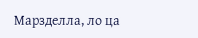Марзделла, ло ца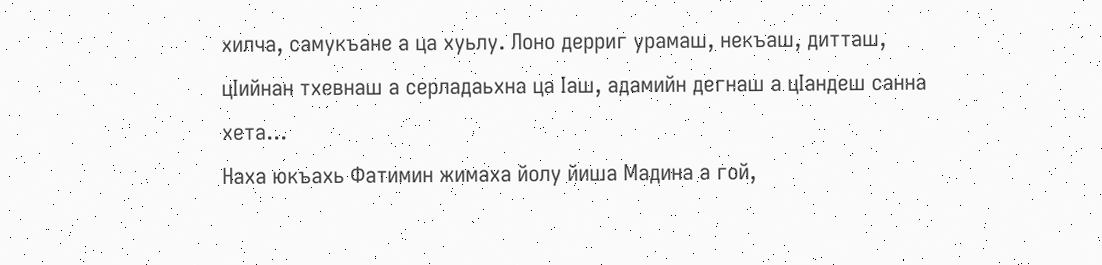хилча, самукъане а ца хуьлу. Лоно дерриг урамаш, некъаш, дитташ, цIийнан тхевнаш а серладаьхна ца Iаш, адамийн дегнаш а цIандеш санна хета...
Наха юкъахь Фатимин жимаха йолу йиша Мадина а гой,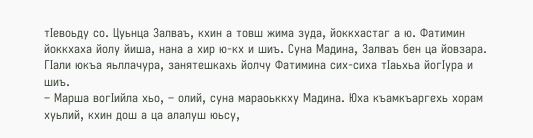тIевоьду со. Цуьнца Залваъ, кхин а товш жима зуда, йоккхастаг а ю. Фатимин йоккхаха йолу йиша, нана а хир ю-кх и шиъ. Суна Мадина, Залваъ бен ца йовзара. ГIали юкъа яьллачура, занятешкахь йолчу Фатимина сих-сиха тIаьхьа йогIура и шиъ.
– Марша вогIийла хьо, – олий, суна мараоьккху Мадина. Юха къамкъаргехь хорам хуьлий, кхин дош а ца алалуш юьсу,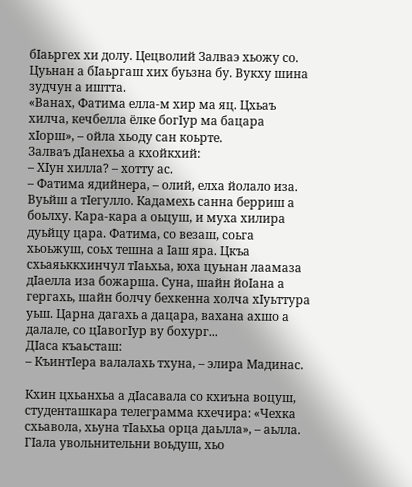бIаьргех хи долу. Цецволий Залваэ хьожу со. Цуьнан а бIаьргаш хих буьзна бу. Вукху шина зудчун а иштта.
«Ванах, Фатима елла-м хир ма яц. Цхьаъ хилча, кечбелла ёлке богIур ма бацара хIорш», – ойла хьоду сан коьрте.
Залваъ дIанехьа а кхойкхий:
– ХIун хилла? – хотту ас.
– Фатима ядийнера, – олий, елха йолало иза. Вуьйш а тIегулло. Кадамехь санна берриш а боьлху. Кара-кара а оьцуш, и муха хилира дуьйцу цара. Фатима, со везаш, соьга хьоьжуш, соьх тешна а Iаш яра. Цкъа схьаяьккхинчул тIаьхьа, юха цуьнан лаамаза дIаелла иза божарша. Суна, шайн йоIана а гергахь, шайн болчу бехкенна холча хIуьттура уьш. Царна дагахь а дацара, вахана ахшо а далале, со цIавогIур ву бохург...
ДIаса къаьсташ:
– КъинтIера валалахь тхуна, – элира Мадинас.

Кхин цхьанхьа а дIасавала со кхиъна воцуш, студенташкара телеграмма кхечира: «Чехка схьавола, хьуна тIаьхьа орца даьлла», – аьлла.
ГIала увольнительни воьдуш, хьо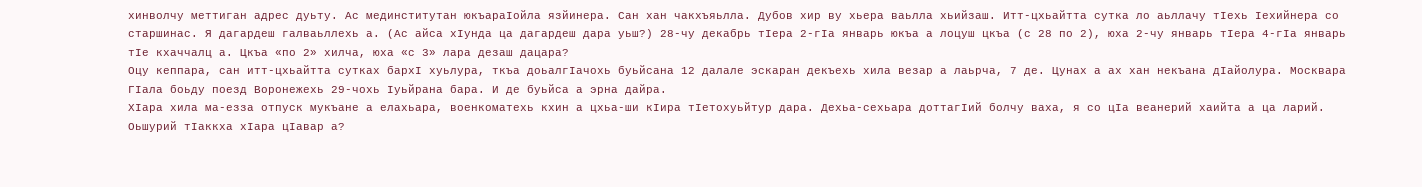хинволчу меттиган адрес дуьту. Ас мединститутан юкъараIойла язйинера. Сан хан чакхъяьлла. Дубов хир ву хьера ваьлла хьийзаш. Итт-цхьайтта сутка ло аьллачу тIехь Iехийнера со старшинас. Я дагардеш галваьллехь а. (Ас айса хIунда ца дагардеш дара уьш?) 28-чу декабрь тIера 2-гIа январь юкъа а лоцуш цкъа (с 28 по 2), юха 2-чу январь тIера 4-гIа январь тIе кхаччалц а. Цкъа «по 2» хилча, юха «с 3» лара дезаш дацара?
Оцу кеппара, сан итт-цхьайтта сутках бархI хуьлура, ткъа доьалгIачохь буьйсана 12 далале эскаран декъехь хила везар а лаьрча, 7 де. Цунах а ах хан некъана дIайолура. Москвара ГIала боьду поезд Воронежехь 29-чохь Iуьйрана бара. И де буьйса а эрна дайра.
ХIара хила ма-езза отпуск мукъане а елахьара, военкоматехь кхин а цхьа-ши кIира тIетохуьйтур дара. Дехьа-сехьара доттагIий болчу ваха, я со цIа веанерий хаийта а ца ларий. Оьшурий тIаккха хIара цIавар а?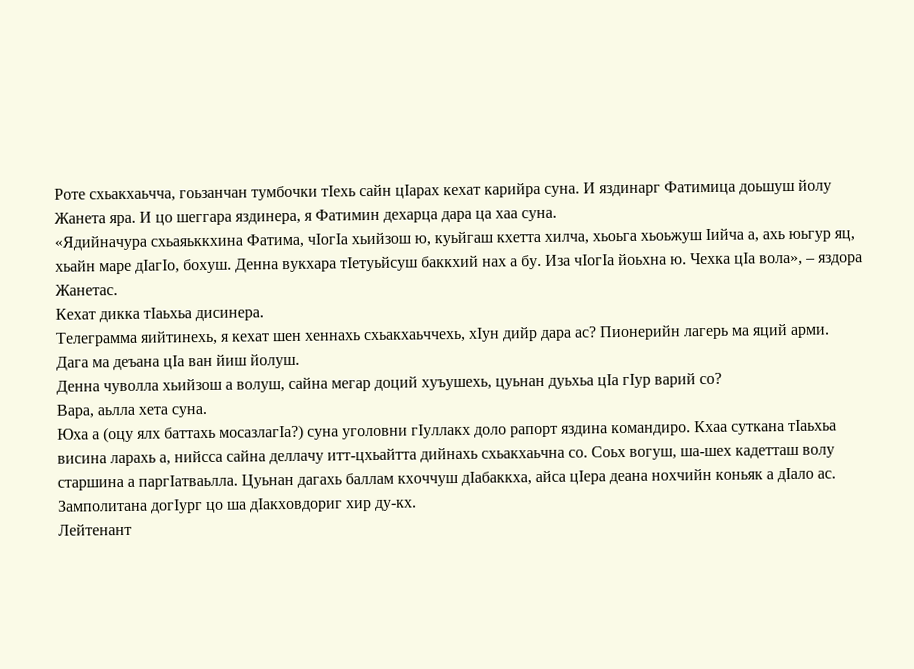Роте схьакхаьчча, гоьзанчан тумбочки тIехь сайн цIарах кехат карийра суна. И яздинарг Фатимица доьшуш йолу Жанета яра. И цо шеггара яздинера, я Фатимин дехарца дара ца хаа суна.
«Ядийначура схьаяьккхина Фатима, чIогIа хьийзош ю, куьйгаш кхетта хилча, хьоьга хьоьжуш Iийча а, ахь юьгур яц, хьайн маре дIагIо, бохуш. Денна вукхара тIетуьйсуш баккхий нах а бу. Иза чIогIа йоьхна ю. Чехка цIа вола», – яздора Жанетас.
Кехат дикка тIаьхьа дисинера.
Телеграмма яийтинехь, я кехат шен хеннахь схьакхаьччехь, хIун дийр дара ас? Пионерийн лагерь ма яций арми. Дага ма деъана цIа ван йиш йолуш.
Денна чуволла хьийзош а волуш, сайна мегар доций хуъушехь, цуьнан дуьхьа цIа гIур варий со?
Вара, аьлла хета суна.
Юха а (оцу ялх баттахь мосазлагIа?) суна уголовни гIуллакх доло рапорт яздина командиро. Кхаа суткана тIаьхьа висина ларахь а, нийсса сайна деллачу итт-цхьайтта дийнахь схьакхаьчна со. Соьх вогуш, ша-шех кадетташ волу старшина а паргIатваьлла. Цуьнан дагахь баллам кхоччуш дIабаккха, айса цIера деана нохчийн коньяк а дIало ас. Замполитана догIург цо ша дIакховдориг хир ду-кх.
Лейтенант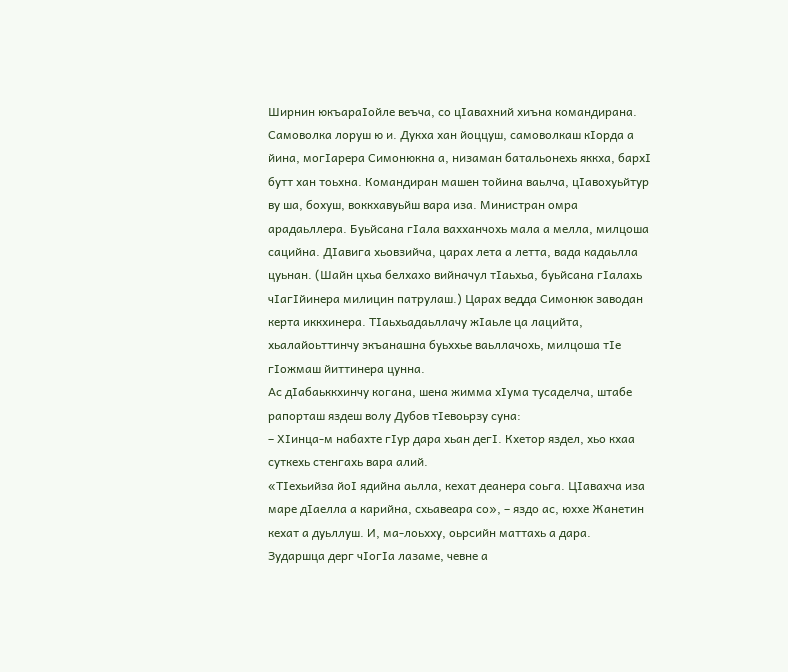Ширнин юкъараIойле веъча, со цIавахний хиъна командирана. Самоволка лоруш ю и. Дукха хан йоццуш, самоволкаш кIорда а йина, могIарера Симонюкна а, низаман батальонехь яккха, бархI бутт хан тоьхна. Командиран машен тойина ваьлча, цIавохуьйтур ву ша, бохуш, воккхавуьйш вара иза. Министран омра арадаьллера. Буьйсана гIала вахханчохь мала а мелла, милцоша сацийна. ДIавига хьовзийча, царах лета а летта, вада кадаьлла цуьнан. (Шайн цхьа белхахо вийначул тIаьхьа, буьйсана гIалахь чIагIйинера милицин патрулаш.) Царах ведда Симонюк заводан керта иккхинера. ТIаьхьадаьллачу жIаьле ца лацийта, хьалайоьттинчу экъанашна буьххье ваьллачохь, милцоша тIе гIожмаш йиттинера цунна.
Ас дIабаьккхинчу когана, шена жимма хIума тусаделча, штабе рапорташ яздеш волу Дубов тIевоьрзу суна:
– ХIинца-м набахте гIур дара хьан дегI. Кхетор яздел, хьо кхаа суткехь стенгахь вара алий.
«ТIехьийза йоI ядийна аьлла, кехат деанера соьга. ЦIавахча иза маре дIаелла а карийна, схьавеара со», – яздо ас, юххе Жанетин кехат а дуьллуш. И, ма-лоьхху, оьрсийн маттахь а дара.
Зударшца дерг чIогIа лазаме, чевне а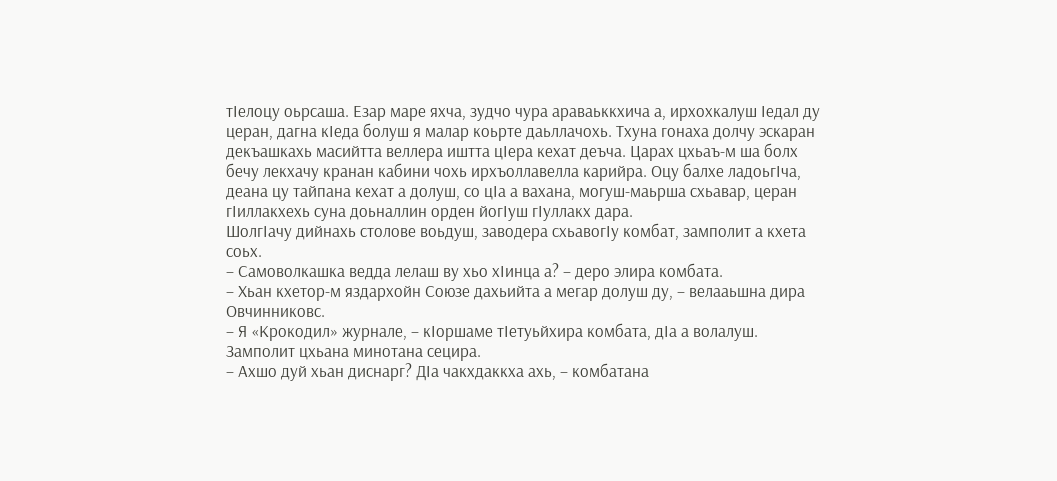тIелоцу оьрсаша. Езар маре яхча, зудчо чура араваьккхича а, ирхохкалуш Iедал ду церан, дагна кIеда болуш я малар коьрте даьллачохь. Тхуна гонаха долчу эскаран декъашкахь масийтта веллера иштта цIера кехат деъча. Царах цхьаъ-м ша болх бечу лекхачу кранан кабини чохь ирхъоллавелла карийра. Оцу балхе ладоьгIча, деана цу тайпана кехат а долуш, со цIа а вахана, могуш-маьрша схьавар, церан гIиллакхехь суна доьналлин орден йогIуш гIуллакх дара.
ШолгIачу дийнахь столове воьдуш, заводера схьавогIу комбат, замполит а кхета соьх.
– Самоволкашка ведда лелаш ву хьо хIинца а? – деро элира комбата.
– Хьан кхетор-м яздархойн Союзе дахьийта а мегар долуш ду, – велааьшна дира Овчинниковс.
– Я «Крокодил» журнале, – кIоршаме тIетуьйхира комбата, дIа а волалуш.
Замполит цхьана минотана сецира.
– Ахшо дуй хьан диснарг? ДIа чакхдаккха ахь, – комбатана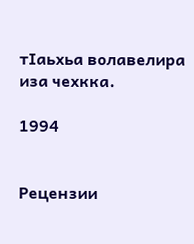тIаьхьа волавелира иза чехкка.

1994


Рецензии